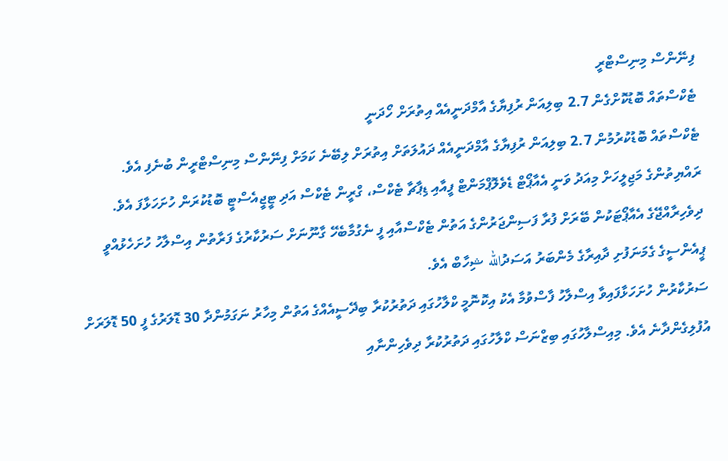ފިނޭންސް މިނިސްޓްރީ
ޓެކްސްތައް ބޮޑުކޮށްގެން 2.7 ބިލިއަން ރުފިޔާގެ އާމްދަނީއެއް އިތުރަށް ހޯދަނީ
ޓެކްސްތައް ބޮޑުކުރުމުން 2.7 ބިލިއަން ރުފިޔާގެ އާމްދަނީއެއް ދައުލަތަށް އިތުރަށް ލިބޭނެ ކަމަށް ފިނޭންސް މިނިސްޓްރީން ބުނެފި އެވެ.
ރައްޔިތުންގެ މަޖިލީހަށް މިއަދު ވަނީ އެއާޕޯޓް ޑެވެލޮޕްމަންޓް ފީއާއި ޑިޕާޗާ ޓެކްސް، ގްރީން ޓެކްސް އަދި ޓީޖީއެސްޓީ ބޮޑުކުރަން ހުށަހަޅާފަ އެވެ.
ދިވެހިރާއްޖޭގެ އެއާޕޯޓަކުން ބޭރަށް ފުރާ ފަސިންޖަރުންގެ އަތުން ޓެކްސްއާއި ފީ ނެގުމާބެހޭ ގާނޫނަށް ސަރުކާރުގެ ފަރާތުން އިސްލާހު ހުށަހެޅުއްވީ ޕީއެންސީގެ ގެމަނަފުށި ދާއިރާގެ މެންބަރު އަސަދުالله ޝިހާބް އެވެ.
ސަރުކާރުން ހުށަހަޅާފައިވާ އިސްލާހު ފާސްވުމާ އެކު އިކޮނޮމީ ކްލާހުގައި ދަތުރުކުރާ ބިދޭސީއެއްގެ އަތުން މިހާރު ނަގަމުންދާ 30 ޑޮލަރުގެ ފީ 50 ޑޮލަރަށް އުފުލިގެންދާނެ އެވެ. މިއިސްލާހުގައި ބިޒްނަސް ކްލާހުގައި ދަތުރުކުރާ ދިވެހިންނާއި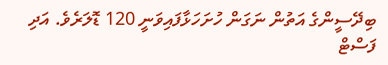ބިދޭސީންގެ އަތުން ނަގަން ހުށަހަޅާފައިވަނީ 120 ޑޮލަރެވެ. އަދި ފަސްޓް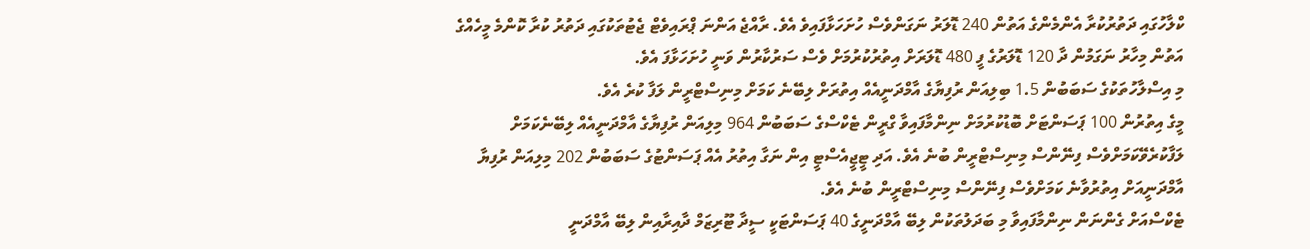ކްލާހުގައި ދަތުރުކުރާ އެންމެންގެ އަތުން 240 ޑޮލަރު ނަގަންވެސް ހުށަހަޅާފައިވެ އެވެ. ރާއްޖެ އަންނަ ޕްރައިވެޓް ޖެޓުތަކުގައި ދަތުރު ކުރާ ކޮންމެ މީހެއްގެ އަތުން މިހާރު ނަގަމުން ދާ 120 ޑޮލަރުގެ ފީ 480 ޑޮލަރަށް އިތުރުކުރުމަށް ވެސް ސަރުކާރުން ވަނީ ހުށަހަޅާފަ އެވެ.
މި އިސްލާހުތަކުގެ ސަބަބުން 1.5 ބިލިއަން ރުފިޔާގެ އާމްދަނީއެއް އިތުރަށް ލިބޭނެ ކަމަށް މިނިސްޓްރީން ލަފާ ކުރެ އެވެ.
މީގެ އިތުރުން 100 ޕަސަންޓަށް ބޮޑުކުރުމަށް ނިންމާފައިވާ ގްރީން ޓެކްސްގެ ސަބަބުން 964 މިލިއަން ރުފިޔާގެ އާމްދަނީއެއް ލިބޭނެކަމަށް ލަފާކުރެވޭކަމަށްވެސް ފިނޭންސް މިނިސްޓްރީން ބުނެ އެވެ. އަދި ޓީޖީއެސްޓީ އިން ނަގާ އިތުރު އެއް ޕަސަންޓުގެ ސަބަބުން 202 މިލިއަން ރުފިޔާ އާމްދަނީއަށް އިތުރުވާނެ ކަމަށްވެސް ފިނޭންސް މިނިސްޓްރީން ބުނެ އެވެ.
ޓެކްސްއަށް ގެންނަން ނިންމާފައިވާ މި ބަދަލުތަކުން ލިބޭ އާމްދަނީގެ 40 ޕަސަންޓަކީ ސީދާ ޓޫރިޒަމް ދާއިރާއިން ލިބޭ އާމްދަނީ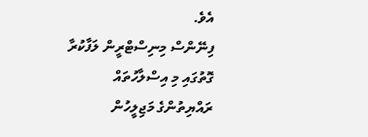އެވެ.
ފިނޭންސް މިނިސްޓްރީން ލަފާކުރާ ގޮތުގައި މި އިސްލާހުތައް ރައްޔިތުންގެ މަޖިލީހުން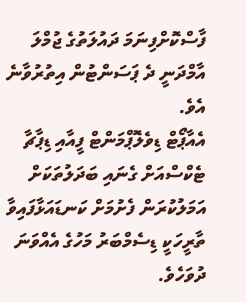ފާސްކޮށްފިނަމަ ދައުލަތުގެ ޖުމްލަ އާމްދަނީ ދެ ޕަސަންޓުން އިތުރުވާނެ އެވެ.
އެއާޕޯޓް ޑިވެލޮޕްމަންޓް ފީއާއި ޑިޕާޗާ ޓެކްސްއަށް ގެނައި ބަދަލުތަކަށް އަމަލުކުރަން ފެށުމަށް ކަނޑައަޅާފައިވާ ތާރީހަކީ ޑިސެމްބަރު މަހުގެ އެއްވަނަ ދުވަހެވެ.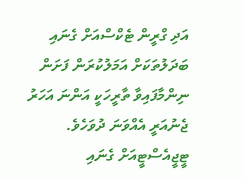އަދި ގްރީން ޓެކްސްއަށް ގެނައި ބަދަލުތަކަށް އަމަލުކުރަން ފަށަން ނިންމާފައިވާ ތާރީހަކީ އަންނަ އަހަރު ޖެނުއަރީ އެއްވަނަ ދުވަހެވެ. ޓީޖީއެސްޓީއަށް ގެނައި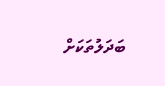ބަދަލުތަކަށް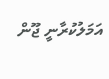އަމަލުކުރާނީ ޖޫން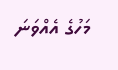މަހުގެ އެއްވަނަ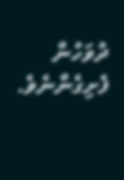ދުވަހުން ފެށިގެންނެވެ.